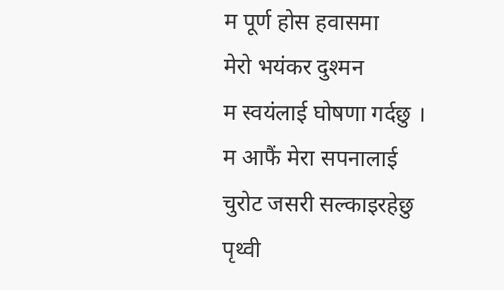म पूर्ण होस हवासमा
मेरो भयंकर दुश्मन
म स्वयंलाई घोषणा गर्दछु ।
म आफैं मेरा सपनालाई
चुरोट जसरी सल्काइरहेछु
पृथ्वी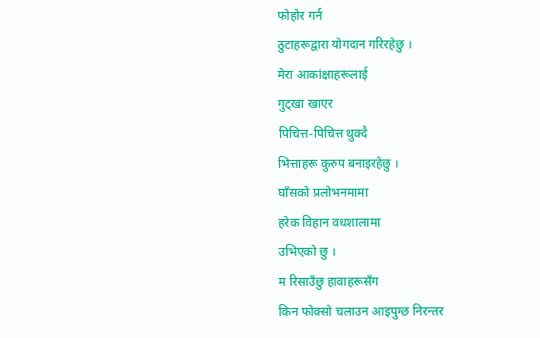फोहोर गर्न
ठुटाहरूद्वारा योगदान गरिरहेछु ।
मेरा आकांक्षाहरूलाई
गुट्खा खाएर
पिचित्त-पिचित्त थुक्दै
भित्ताहरू कुरुप बनाइरहेछु ।
घाँसको प्रलोभनमामा
हरेक विहान वधशालामा
उभिएको छु ।
म रिसाउँछु हावाहरूसँग
किन फोक्सो चलाउन आइपुग्छ निरन्तर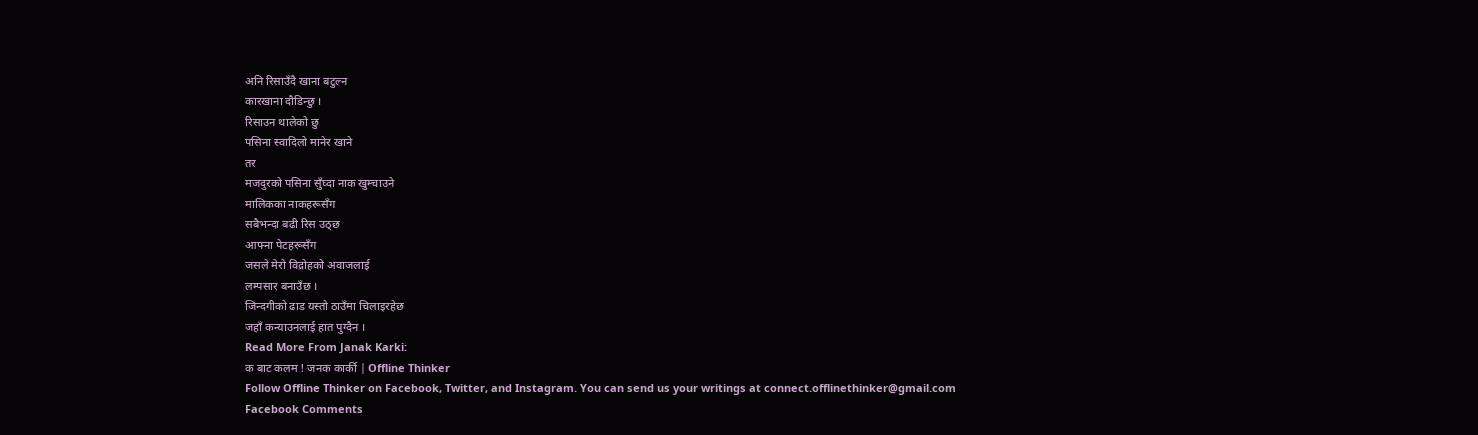अनि रिसाउँदै खाना बटुल्न
कारखाना दौडिन्छु ।
रिसाउन थालेको छु
पसिना स्वादिलो मानेर खाने
तर
मजदुरको पसिना सुँघ्दा नाक खुम्चाउने
मालिकका नाकहरूसँग
सबैभन्दा बढी रिस उठ्छ
आफ्ना पेटहरूसँग
जसले मेरो विद्रोहको अवाजलाई
लम्पसार बनाउँछ ।
जिन्दगीको ढाड यस्तो ठाउँमा चिलाइरहेछ
जहाँ कन्याउनलाई हात पुग्दैन ।
Read More From Janak Karki:
क बाट कलम ! जनक कार्की | Offline Thinker
Follow Offline Thinker on Facebook, Twitter, and Instagram. You can send us your writings at connect.offlinethinker@gmail.com
Facebook Comments